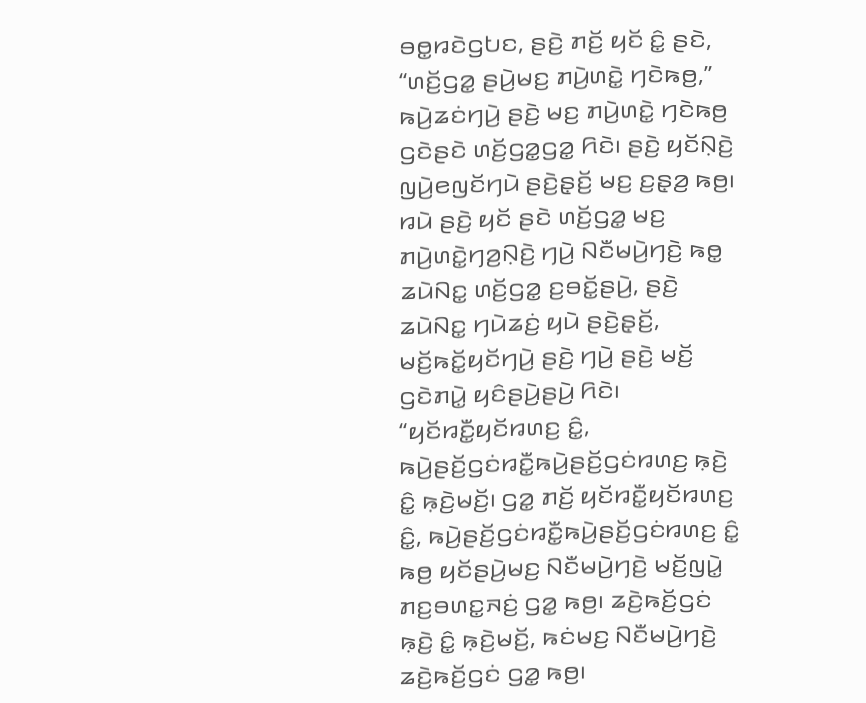ꤋꤥ꤭ꤙꤢꤧꤞꤝꤢ, ꤔꤢꤧ꤬ ꤊꤢꤩ꤬ ꤟꤢꤩ ꤢꤨ꤭ ꤔꤢꤧ, “ꤛꤢꤩ꤬ꤞꤤ꤭ ꤔꤣꤧ꤬ꤗꤢ꤬ ꤊꤣꤧ꤬ꤛꤢꤧ꤭ ꤚꤢꤧꤒꤥ꤬,” ꤒꤣꤧ꤬ꤘꤢꤦꤚꤣꤧ꤬ ꤔꤢꤧ꤬ ꤗꤢ꤬ ꤊꤣꤧ꤬ꤛꤢꤧ꤭ ꤚꤢꤧꤒꤥ꤬ ꤞꤢꤧꤔꤢꤧ ꤛꤢꤩ꤬ꤞꤤ꤭ꤞꤤ꤭ ꤖꤢꤧ꤯ ꤔꤢꤧ꤬ ꤟꤢꤩꤡ꤫ꤢꤧ꤬ ꤜꤣꤧ꤬ꤕꤜꤢꤩꤚꤣꤧ ꤔꤢꤧ꤬ꤔ꤫ꤢꤩ꤬ ꤗꤢ꤬ ꤢ꤬ꤔ꤫ꤤ꤬ ꤒꤥ꤬꤯ ꤙꤣꤧ ꤔꤢꤧ꤬ ꤟꤢꤩ ꤔꤢꤧ ꤛꤢꤩ꤬ꤞꤤ꤭ ꤗꤢ꤬ ꤊꤣꤧ꤬ꤛꤢꤧ꤭ꤚꤤ꤬ꤡ꤫ꤢꤧ꤬ ꤚꤣꤧ꤬ ꤡꤢꤪꤗꤣꤧ꤬ꤚꤢꤧ꤬ ꤒꤥ꤭ ꤘꤣꤧꤡꤢ꤭ ꤛꤢꤩ꤬ꤞꤤ꤭ ꤢ꤬ꤋꤢꤩ꤭ꤔꤣꤧ꤬, ꤔꤢꤧ꤬ ꤘꤣꤧꤡꤢ꤭ ꤚꤣꤧꤘꤢꤦ꤬ ꤟꤣꤧ ꤔꤢꤧ꤬ꤔ꤫ꤢꤩ꤬, ꤗꤢꤩ꤬ꤒꤢꤩ꤭ꤟꤢꤩꤚꤣꤧ꤬ ꤔꤢꤧ꤬ ꤚꤣꤧ꤬ ꤔꤢꤧ꤬ ꤗꤢꤩ꤬ ꤞꤢꤧꤊꤣꤧ꤭ ꤟꤢꤨꤔꤣꤧ꤬ꤔꤣꤧ꤬ ꤖꤢꤧ꤯
“ꤟꤢꤩꤙꤢꤪ꤭ꤟꤢꤩꤙꤛꤢ꤬ ꤢꤨ꤭, ꤒꤣꤧ꤬ꤔꤢꤩ꤬ꤞꤢꤦꤙꤢꤪ꤭ꤒꤣꤧ꤬ꤔꤢꤩ꤬ꤞꤢꤦꤙꤛꤢ꤬ ꤒ꤫ꤢꤧ꤬ ꤢꤨ꤭ ꤒ꤫ꤢꤧ꤬ꤗꤢꤩ꤬꤯ ꤞꤤ꤭ ꤊꤢꤩ꤬ ꤟꤢꤩꤙꤢꤪ꤭ꤟꤢꤩꤙꤛꤢ꤬ ꤢꤨ꤭, ꤒꤣꤧ꤬ꤔꤢꤩ꤬ꤞꤢꤦꤙꤢꤪ꤭ꤒꤣꤧ꤬ꤔꤢꤩ꤬ꤞꤢꤦꤙꤛꤢ꤬ ꤢꤨ꤭ ꤒꤥ꤬ ꤟꤢꤩꤔꤣꤧ꤬ꤗꤢ꤬ ꤡꤢꤪꤗꤣꤧ꤬ꤚꤢꤧ꤬ ꤗꤢꤩ꤬ꤜꤣꤧ꤭ ꤊꤢ꤬ꤋꤛꤢ꤭ꤏꤢꤦ꤬ ꤞꤤ꤭ ꤒꤥ꤬꤯ ꤘꤢꤧ꤬ꤒꤢꤩ꤬ꤞꤢꤦ ꤒ꤫ꤢꤧ꤬ ꤢꤨ꤭ ꤒ꤫ꤢꤧ꤬ꤗꤢꤩ꤬, ꤒꤢꤦꤗꤢ꤬ ꤡꤢꤪꤗꤣꤧ꤬ꤚꤢꤧ꤬ ꤘꤢꤧ꤬ꤒꤢꤩ꤬ꤞꤢꤦ ꤞꤤ꤭ ꤒꤥ꤬꤯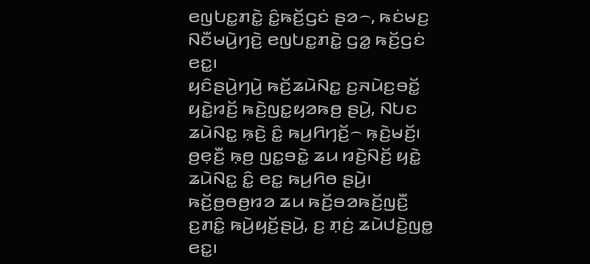ꤕꤜꤝꤢ꤭ꤊꤢꤧ꤭ ꤢꤨ꤭ꤒꤢꤩ꤬ꤞꤢꤦ ꤔꤤ꤮, ꤒꤢꤦꤗꤢ꤬ ꤡꤢꤪꤗꤣꤧ꤬ꤚꤢꤧ꤬ ꤕꤜꤝꤢ꤭ꤊꤢꤧ꤭ ꤞꤤ꤭ ꤒꤢꤩ꤬ꤞꤢꤦ ꤕꤢ꤭꤯
ꤟꤢꤨꤔꤣꤧ꤬ꤚꤣꤧ꤬ ꤒꤢꤩ꤬ꤘꤣꤧꤡꤢ꤭ ꤢ꤬ꤏꤣꤧꤢ꤬ꤋꤢꤩ꤭ ꤟꤢꤧ꤭ꤙꤢꤩ꤬ ꤒꤢꤧ꤬ꤜꤢ꤭ꤟꤤꤒꤥ꤬ ꤔꤣꤧ꤬, ꤡꤝꤢ ꤘꤣꤧꤡꤢ꤭ ꤒ꤫ꤢꤧ꤬ ꤢꤨ꤭ ꤒꤣ꤬ꤖꤚꤢꤩ꤬꤮ ꤒ꤫ꤢꤧ꤬ꤗꤢꤩ꤬꤯ ꤥ꤬ꤕ꤫ꤢꤪ꤬ ꤒ꤫ꤥ꤬ ꤜꤢ꤭ꤋꤢꤧ꤭ ꤘꤣ ꤙꤢꤧ꤬ꤡꤢꤩ꤬ ꤟꤢꤧ꤭ ꤘꤣꤧꤡꤢ꤭ ꤢꤨ꤭ ꤕꤢ꤭ ꤒꤣ꤬ꤖꤥ ꤔꤣꤧ꤬꤯ ꤒꤢꤩ꤬ꤥ꤬ꤥꤥ꤬ꤙꤤ ꤘꤣ ꤒꤢꤩ꤬ꤋꤤꤒꤢꤩ꤬ꤜꤢꤪ꤬ ꤢ꤬ꤊꤢꤨ꤭ ꤒꤣꤧ꤬ꤟꤢꤩ꤬ꤔꤣꤧ꤬, ꤢ꤬ ꤊ꤫ꤢꤦ꤬ ꤘꤣꤧꤓꤢꤧ꤬ꤜꤥ꤭ ꤕꤢ꤭꤯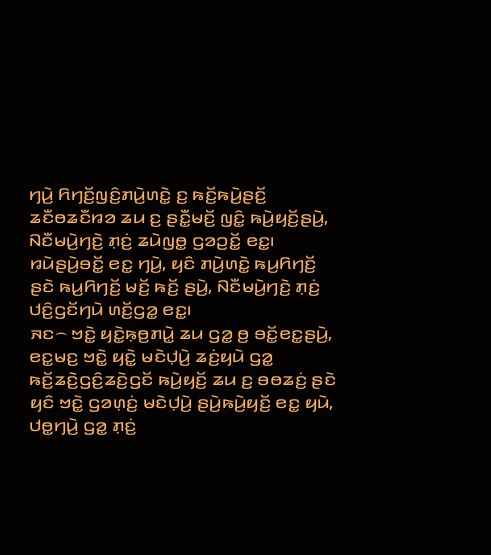ꤚꤣꤧ꤬ ꤖꤚꤢꤩ꤬ꤜꤢꤨ꤬ꤊꤣꤧ꤬ꤛꤢꤧ꤭ ꤢ꤬ ꤒꤢꤩ꤬ꤒꤣꤧ꤬ꤔꤢꤩ꤬ ꤘꤢꤪꤥꤘꤢꤪꤙꤤ ꤘꤣ ꤢ꤬ ꤔꤢꤪ꤭ꤗꤢꤩ꤬ ꤜꤢꤨ꤭ ꤒꤣꤧ꤬ꤟꤢꤩ꤬ꤔꤣꤧ꤬, ꤡꤢꤪꤗꤣꤧ꤬ꤚꤢꤧ꤬ ꤊ꤫ꤢꤦ꤬ ꤘꤣꤧꤜꤥ꤭ ꤞꤤꤑꤢꤩ꤭ ꤕꤢ꤭꤯ ꤙꤣꤧꤔꤣꤧ꤬ꤋꤢꤩ꤭ ꤕꤢ꤭ ꤚꤣꤧ꤬, ꤟꤢꤨ ꤊꤣꤧ꤬ꤛꤢꤧ꤭ ꤒꤣ꤬ꤖꤚꤢꤩ꤬ ꤔꤢꤧ ꤒꤣ꤬ꤖꤚꤢꤩ꤬ ꤗꤢꤩ꤬ ꤒꤢꤩ꤬ ꤔꤣꤧ꤬, ꤡꤢꤪꤗꤣꤧ꤬ꤚꤢꤧ꤬ ꤊ꤫ꤢꤦ꤬ ꤓꤢꤨ꤬ꤞꤢꤩꤚꤣꤧ ꤛꤢꤩ꤬ꤞꤤ꤭ ꤕꤢ꤭꤯
ꤏꤢ꤮ ꤠꤢꤧ꤭ ꤟꤢꤧ꤭ꤒ꤫ꤥ꤬ꤊꤣꤧ꤭ ꤘꤣ ꤞꤤ꤭ ꤥ꤬ ꤋꤢꤩ꤭ꤕꤢ꤭ꤔꤣꤧ꤬, ꤕꤢ꤭ꤗꤢ꤬ ꤠꤢꤧ꤭ ꤟꤢꤧ꤭ ꤗꤢꤧꤓ꤫ꤣꤧ꤬ ꤘꤢꤦ꤬ꤟꤣꤧ ꤞꤤ꤭ ꤒꤢꤩ꤬ꤘꤢꤧ꤬ꤞꤢꤨ꤬ꤘꤢꤧ꤬ꤞꤢꤩ ꤒꤣꤧ꤬ꤟꤢꤩ꤬ ꤘꤣ ꤢ꤬ ꤋꤥꤘꤢꤦ꤬ ꤔꤢꤧ ꤟꤢꤨ ꤠꤢꤧ꤭ ꤞꤤꤛ꤫ꤢꤦ꤬ ꤗꤢꤧꤓ꤫ꤣꤧ꤬ ꤔꤣꤧ꤬ꤒꤣꤧ꤬ꤟꤢꤩ꤬ ꤕꤢ꤭ ꤟꤣꤧ, ꤓꤥ꤭ꤚꤣꤧ꤬ ꤞꤤ꤭ ꤊ꤫ꤢꤦ꤬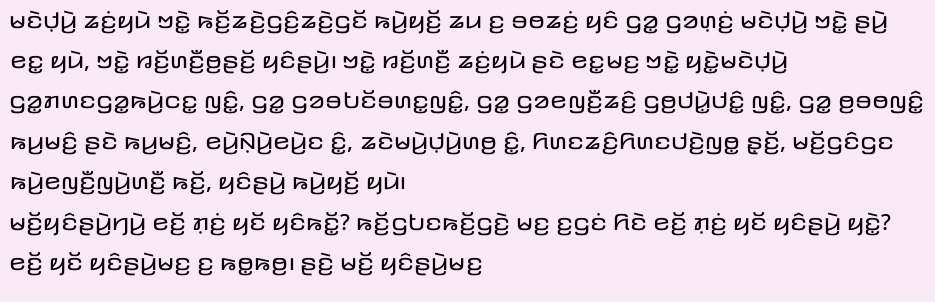ꤗꤢꤧꤓ꤫ꤣꤧ꤬ ꤘꤢꤦ꤬ꤟꤣꤧ ꤠꤢꤧ꤭ ꤒꤢꤩ꤬ꤘꤢꤧ꤬ꤞꤢꤨ꤬ꤘꤢꤧ꤬ꤞꤢꤩ ꤒꤣꤧ꤬ꤟꤢꤩ꤬ ꤘꤣ ꤢ꤬ ꤋꤥꤘꤢꤦ꤬ ꤟꤢꤨ ꤞꤤ꤭ ꤞꤤꤛ꤫ꤢꤦ꤬ ꤗꤢꤧꤓ꤫ꤣꤧ꤬ ꤠꤢꤧ꤭ ꤔꤣꤧ꤬ ꤕꤢ꤭ ꤟꤣꤧ, ꤠꤢꤧ꤭ ꤙꤢꤩ꤬ꤛꤢꤪ꤬ꤥ꤬ꤔꤢꤩ꤬ ꤟꤢꤨꤔꤣꤧ꤬꤯ ꤠꤢꤧ꤭ ꤙꤢꤩ꤬ꤛꤢꤪ꤬ ꤘꤢꤦ꤬ꤟꤣꤧ ꤔꤢꤧ ꤕꤢ꤭ꤗꤢ꤬ ꤠꤢꤧ꤭ ꤟꤢꤧ꤭ꤗꤢꤧꤓ꤫ꤣꤧ꤬ ꤞꤤ꤭ꤊꤛꤢꤞꤤ꤭ꤒꤣꤧ꤬ꤍꤢ꤭ ꤜꤢꤨ꤭, ꤞꤤ꤭ ꤞꤤꤋꤝꤢꤩꤋꤛꤢ꤭ꤜꤢꤨ꤭, ꤞꤤ꤭ ꤞꤤꤕꤜꤢꤪ꤬ꤘꤢꤨ꤬ ꤞꤥ꤬ꤓꤣꤧ꤭ꤓꤢꤨ꤭ ꤜꤢꤨ꤭, ꤞꤤ꤭ ꤥ꤬ꤋꤥꤜꤢꤨ꤭ ꤒꤣ꤬ꤗꤢꤨ꤬ ꤔꤢꤧ ꤒꤣ꤬ꤗꤢꤨ꤬, ꤕꤣꤧ꤬ꤡ꤫ꤣꤧ꤬ꤕꤣꤧ꤬ꤢ ꤢꤨ꤭, ꤘꤢꤧꤗꤣꤧ꤬ꤓ꤫ꤣꤧ꤬ꤛꤥ꤬ ꤢꤨ꤭, ꤖꤛꤢꤘꤢꤨ꤬ꤖꤛꤢꤓꤢꤧ꤬ꤜꤥ꤭ ꤔ꤫ꤢꤩ꤬, ꤗꤢꤩ꤬ꤞꤢꤨꤞꤢ ꤒꤣꤧ꤬ꤕꤜꤢꤪ꤬ꤜꤣꤧ꤬ꤛꤢꤪ꤬ ꤒꤢꤩ꤬, ꤟꤢꤨꤔꤣꤧ꤬ ꤒꤣꤧ꤬ꤟꤢꤩ꤬ ꤟꤣꤧ꤯
ꤗꤢꤩ꤬ꤟꤢꤨꤔꤣꤧ꤬ꤚꤣꤧ꤬ ꤕꤢꤩ꤬ ꤊ꤫ꤢꤦ꤬ ꤟꤢꤩ ꤟꤢꤨꤒꤢꤩ꤭? ꤒꤢꤩ꤬ꤞꤝꤢꤒꤢꤩ꤬ꤞꤢꤧ꤬ ꤗꤢ꤬ ꤢ꤬ꤞꤢꤦ ꤖꤢꤧ ꤕꤢꤩ꤬ ꤊ꤫ꤢꤦ꤬ ꤟꤢꤩ ꤟꤢꤨꤔꤣꤧ꤬ ꤟꤢꤧ꤭? ꤕꤢꤩ꤬ ꤟꤢꤩ ꤟꤢꤨꤔꤣꤧ꤬ꤗꤢ꤬ ꤢ꤬ ꤒꤥ꤭ꤒꤥ꤬꤯ ꤔꤢꤧ꤬ ꤗꤢꤩ꤬ ꤟꤢꤨꤔꤣꤧ꤬ꤗꤢ꤬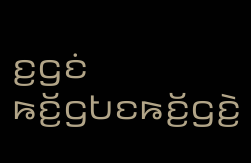ꤢ꤬ꤞꤢꤦ ꤒꤢꤩ꤬ꤞꤝꤢꤒꤢꤩ꤬ꤞꤢꤧ꤬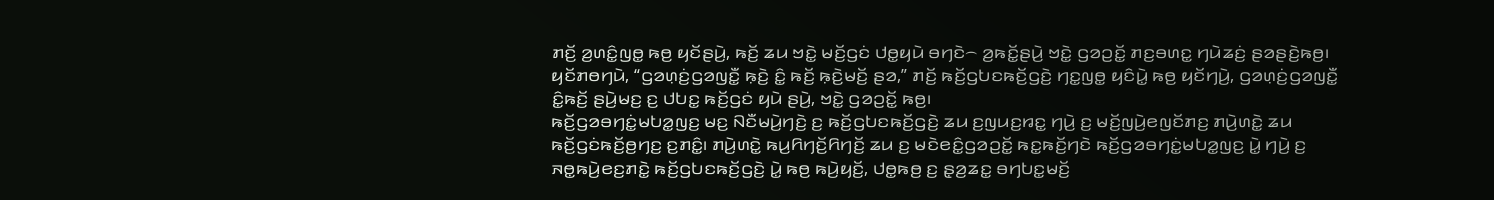ꤊꤢꤩ꤬ ꤤ꤬ꤛꤢꤨ꤭ꤜꤥ꤭ ꤒꤥ꤬ ꤟꤢꤩꤔꤣꤧ꤬, ꤒꤢꤩ꤬ ꤘꤣ ꤠꤢꤧ꤭ ꤗꤢꤩ꤬ꤞꤢꤦ ꤓꤥ꤭ꤟꤣꤧ ꤋꤚꤢꤧ꤮ ꤤ꤬ꤒꤢꤩ꤭ꤔꤣꤧ꤬ ꤠꤢꤧ꤭ ꤞꤤꤑꤢꤩ꤭ ꤊꤢ꤬ꤋꤛꤢ꤭ ꤚꤣꤧꤘꤢꤦ꤬ ꤔꤤꤔꤢꤧ꤬ꤒꤥ꤬꤯ ꤟꤢꤩꤊꤥꤚꤣꤧ, “ꤞꤤꤛ꤫ꤢꤦ꤬ꤞꤤꤜꤢꤪ꤭ ꤒ꤫ꤢꤧ꤬ ꤢꤨ꤭ ꤒꤢꤩ꤬ ꤒ꤫ꤢꤧ꤬ꤗꤢꤩ꤬ ꤔꤤ,” ꤊꤢꤩ꤬ ꤒꤢꤩ꤬ꤞꤝꤢꤒꤢꤩ꤬ꤞꤢꤧ꤬ ꤚꤢ꤭ꤜꤥ꤭ ꤟꤢꤨꤣꤧ꤭ ꤒꤥ꤬ ꤟꤢꤩꤚꤣꤧ꤬, ꤞꤤꤛ꤫ꤢꤦ꤬ꤞꤤꤜꤢꤪ꤭ ꤢꤨ꤭ꤒꤢꤩ꤬ ꤔꤣꤧ꤬ꤗꤢ꤬ ꤢ꤬ ꤓꤝꤢ꤭ ꤒꤢꤩ꤬ꤞꤢꤦ ꤟꤣꤧ ꤔꤣꤧ꤬, ꤠꤢꤧ꤭ ꤞꤤꤑꤢꤩ꤭ ꤒꤥ꤬꤯
ꤒꤢꤩ꤬ꤞꤤꤋꤚꤢꤦ꤭ꤗꤝꤤ꤭ꤜꤢ꤬ ꤗꤢ꤬ ꤡꤢꤪꤗꤣꤧ꤬ꤚꤢꤧ꤬ ꤢ꤬ ꤒꤢꤩ꤬ꤞꤝꤢꤒꤢꤩ꤬ꤞꤢꤧ꤬ ꤘꤣ ꤢ꤬ꤜꤣꤢ꤬ꤙꤢ꤭ ꤚꤣꤧ꤬ ꤢ꤬ ꤗꤢꤩ꤬ꤜꤣꤧ꤬ꤕꤜꤢꤩꤊꤢ꤬ ꤊꤣꤧ꤬ꤛꤢꤧ꤭ ꤘꤣ ꤒꤢꤩ꤬ꤞꤢꤦꤒꤢꤩ꤬ꤥ꤬ꤚꤢ꤬ ꤢ꤬ꤊꤢꤨ꤭꤯ ꤊꤣꤧ꤬ꤛꤢꤧ꤭ ꤒꤣ꤬ꤖꤚꤢꤩ꤬ꤖꤚꤢꤩ꤬ ꤘꤣ ꤢ꤬ ꤗꤢꤧꤕꤢꤨ꤭ꤞꤤꤑꤢꤩ꤭ ꤒꤢ꤭ꤒꤢꤩ꤬ꤚꤢꤧ ꤒꤢꤩ꤬ꤞꤤꤋꤚꤢꤦ꤭ꤗꤝꤤ꤭ꤜꤢ꤬ ꤣꤧ꤭ ꤚꤣꤧ꤬ ꤢ꤬ ꤏꤥ꤭ꤒꤣꤧ꤬ꤕꤢ꤬ꤊꤢꤧ꤭ ꤒꤢꤩ꤬ꤞꤝꤢꤒꤢꤩ꤬ꤞꤢꤧ꤬ ꤣꤧ꤭ ꤒꤥ꤬ ꤒꤣꤧ꤬ꤟꤢꤩ꤬, ꤓꤥ꤭ꤒꤥ꤬ ꤢ꤬ ꤔ꤫ꤤ꤬ꤘꤢ꤭ ꤋꤚꤝꤢ꤭ꤗꤢꤩ꤬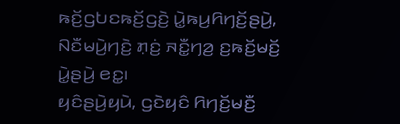ꤒꤢꤩ꤬ꤞꤝꤢꤒꤢꤩ꤬ꤞꤢꤧ꤬ ꤣꤧ꤭ꤒꤣ꤬ꤖꤚꤢꤩ꤬ꤔꤣꤧ꤬, ꤡꤢꤪꤗꤣꤧ꤬ꤚꤢꤧ꤬ ꤊ꤫ꤢꤦ꤬ ꤏꤢꤪ꤭ꤚꤤ꤬ ꤢ꤬ꤒꤢꤩ꤬ꤗꤢꤩ꤬ ꤣꤧ꤭ꤔꤣꤧ꤬ ꤕꤢ꤭꤯
ꤟꤢꤨꤔꤣꤧ꤬ꤟꤣꤧ, ꤞꤢꤧꤟꤢꤨ ꤖꤚꤢꤩ꤬ꤗꤢꤪ꤬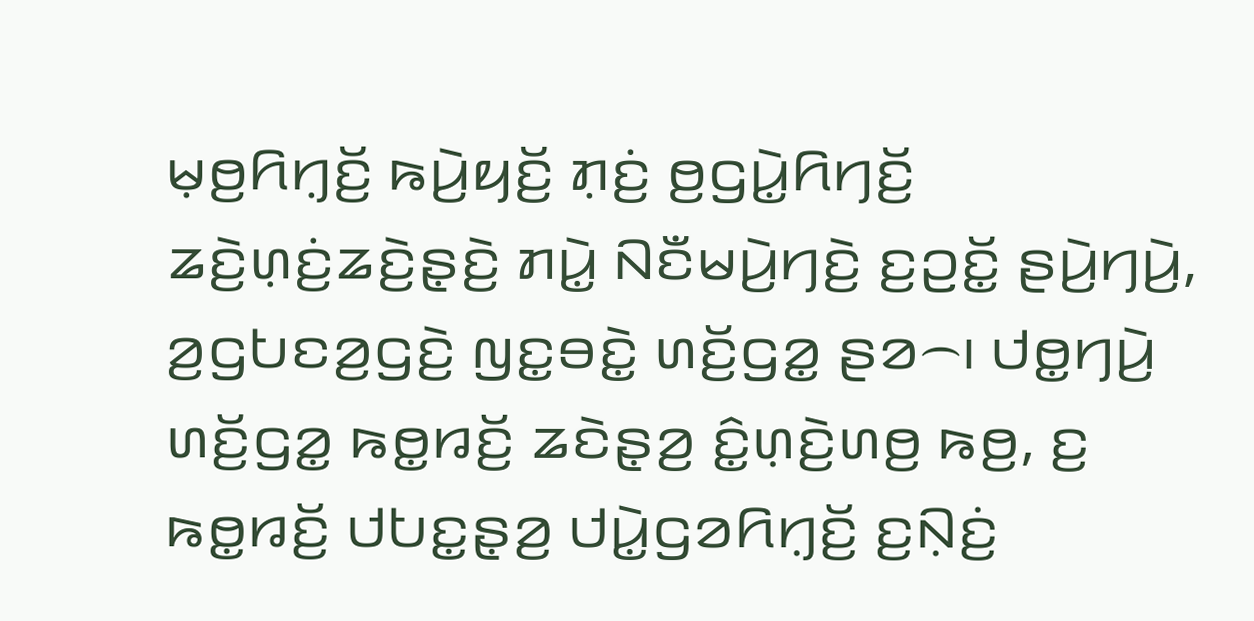ꤗ꤫ꤥ꤬ꤖꤚ꤫ꤢꤩ꤬ ꤒꤣꤧ꤬ꤟꤢꤩ꤬ ꤊ꤫ꤢꤦ꤬ ꤥ꤬ꤞꤣꤧ꤭ꤖꤚꤢꤩ꤬ ꤘꤢꤧ꤬ꤛ꤫ꤢꤦ꤬ꤘꤢꤧ꤬ꤔ꤫ꤢꤧ꤬ ꤊꤣꤧ꤭ ꤡꤢꤪꤗꤣꤧ꤬ꤚꤢꤧ꤬ ꤢ꤬ꤑꤢꤩ꤭ ꤔꤣꤧ꤬ꤚꤣꤧ꤬, ꤤ꤬ꤞꤝꤢꤤ꤬ꤞꤢꤧ꤬ ꤜꤢ꤭ꤋꤢꤧ꤭ ꤛꤢꤩ꤬ꤞꤤ꤭ ꤔꤤ꤮꤯ ꤓꤥ꤭ꤚꤣꤧ꤬ ꤛꤢꤩ꤬ꤞꤤ꤭ ꤒꤥ꤭ꤙꤢꤩ꤬ ꤘꤢꤧꤔ꤫ꤤ꤬ ꤢꤨ꤭ꤛ꤫ꤢꤧ꤬ꤛꤥ꤬ ꤒꤥ꤬, ꤢ꤬ ꤒꤥ꤭ꤙꤢꤩ꤬ ꤓꤝꤢ꤭ꤔ꤫ꤤ꤬ ꤓꤣꤧ꤭ꤞꤤꤖꤚ꤫ꤢꤩ꤬ ꤢ꤬ꤡ꤫ꤢꤦ꤬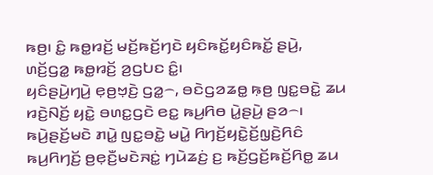ꤒꤥ꤬꤯ ꤢꤨ꤭ ꤒꤥ꤭ꤙꤢꤩ꤬ ꤗꤢꤩ꤬ꤒꤢꤩ꤬ꤚꤢꤧ ꤟꤢꤨꤒꤢꤩ꤭ꤟꤢꤨꤒꤢꤩ꤭ ꤔꤣꤧ꤬, ꤛꤢꤩ꤬ꤞꤤ꤭ ꤒꤥ꤭ꤙꤢꤩ꤬ ꤤ꤬ꤞꤝꤢ ꤢꤨ꤭꤯
ꤟꤢꤨꤔꤣꤧ꤬ꤚꤣꤧ꤬ ꤕ꤫ꤥ꤬ꤠ꤫ꤢꤧ꤬ ꤞꤤ꤭꤮, ꤋꤢꤧꤞꤤꤘꤥ꤭ ꤒ꤫ꤥ꤬ ꤜꤢ꤭ꤋꤢꤧ꤭ ꤘꤣ ꤙꤢꤧ꤬ꤡꤢꤩ꤬ ꤟꤢꤧ꤭ ꤋꤛꤢ꤭ꤞꤢꤧ ꤕꤢ꤭ ꤒꤣ꤬ꤖꤥ ꤣꤧ꤭ꤔꤣꤧ꤬ ꤔꤤ꤮꤯ ꤒꤣꤧ꤬ꤔꤢꤩ꤬ꤗꤢꤧ ꤊꤣꤧ꤭ ꤜꤢ꤭ꤋꤢꤧ꤭ ꤗꤣꤧ꤭ ꤖꤚꤢꤩ꤬ꤟꤢꤧ꤭ꤢꤩ꤬ꤜ꤫ꤢꤧ꤬ꤖꤢꤨ ꤒꤣ꤬ꤖꤚꤢꤩ꤬ ꤥ꤬ꤕ꤫ꤢꤪ꤬ꤗꤢꤧꤏꤢꤦ꤭ ꤚꤣꤧꤘꤢꤦ꤬ ꤢ꤬ ꤒꤢꤩ꤬ꤞꤢꤩ꤬ꤒꤢꤩ꤬ꤖꤥ꤭ ꤘꤣ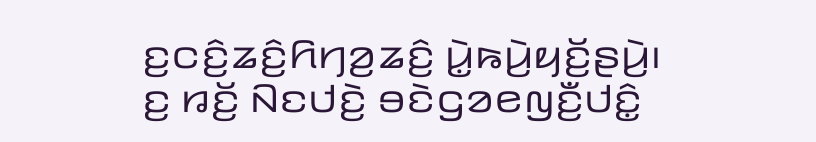ꤢ꤬ꤍꤢꤨ꤬ꤘꤢꤨ꤬ꤖꤚꤤ꤬ꤘꤢꤨ꤬ ꤣꤧ꤭ꤒꤣꤧ꤬ꤟꤢꤩ꤬ꤔꤣꤧ꤬꤯ ꤢ꤬ ꤙꤢꤩ꤬ ꤡꤢꤓꤢꤧ꤬ ꤋꤢꤧꤞꤤꤕꤜꤢꤪ꤬ꤓꤢꤨ꤭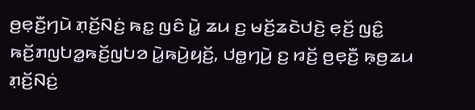ꤥ꤬ꤕ꤫ꤢꤪ꤬ꤚꤣꤧ ꤊ꤫ꤢꤩ꤬ꤡꤢꤦ꤬ ꤒꤢ꤭ ꤜꤢꤨ ꤣꤧ꤭ ꤘꤣ ꤢ꤬ ꤗꤢꤩ꤬ꤘꤢꤧꤓꤢꤧ꤬ ꤕ꤫ꤢꤩ꤬ ꤜꤢꤨ꤭ ꤒꤢꤩ꤬ꤊꤜꤝꤤ꤭ꤒꤢꤩ꤬ꤜꤝꤤ ꤣꤧ꤭ꤒꤣꤧ꤬ꤟꤢꤩ꤬, ꤓꤥ꤭ꤚꤣꤧ꤬ ꤢ꤬ ꤙꤢꤩ꤬ ꤥ꤬ꤕ꤫ꤢꤪ꤬ ꤒ꤫ꤥ꤬ꤘꤣ ꤊ꤫ꤢꤩ꤬ꤡꤢꤦ꤬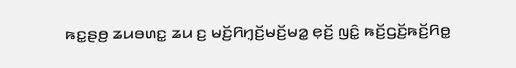ꤒꤢ꤭ꤔꤥ꤬ ꤘꤣꤋꤛꤢ꤭ ꤘꤣ ꤢ꤬ ꤗꤢꤩ꤬ꤖꤚ꤫ꤢꤩ꤬ꤗꤢꤩ꤬ꤗꤤ꤭ ꤕ꤫ꤢꤩ꤬ ꤜꤢꤨ꤭ ꤒꤢꤩ꤬ꤞꤢꤩ꤬ꤒꤢꤩ꤬ꤖꤥ꤭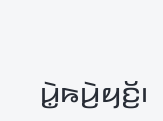ꤣꤧ꤭ꤒꤣꤧ꤬ꤟꤢꤩ꤬꤯